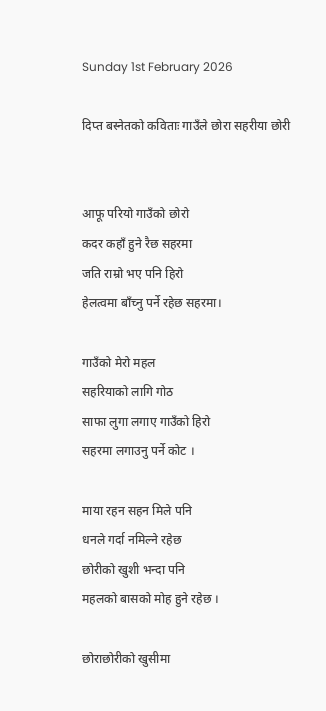Sunday 1st February 2026

दिप्त बस्नेतको कविताः गाउँले छोरा सहरीया छोरी


आफू परियो गाउँको छोरो
कदर कहाँ हुने रैछ सहरमा
जति राम्रो भए पनि हिरो
हेलत्वमा बाँच्नु पर्ने रहेछ सहरमा।

गाउँको मेरो महल
सहरियाको लागि गोठ
साफा लुगा लगाए गाउँको हिरो
सहरमा लगाउनु पर्ने कोट ।

माया रहन सहन मिले पनि
धनले गर्दा नमिल्ने रहेछ
छोरीको खुशी भन्दा पनि
महलको बासको मोह हुने रहेछ ।

छोराछोरीको खुसीमा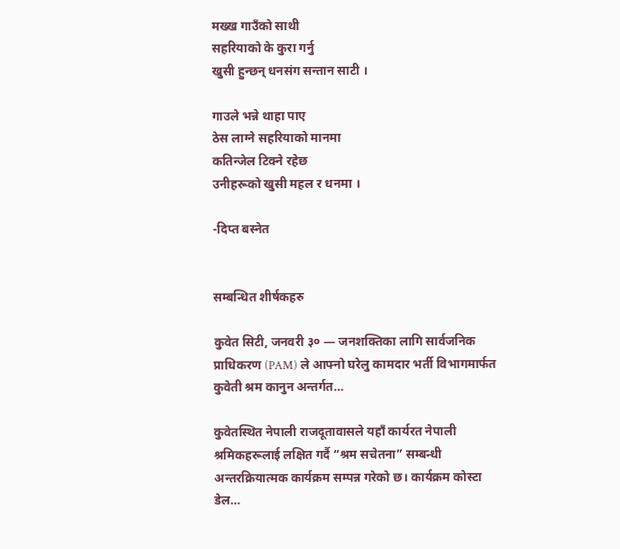मख्ख गाउँको साथी
सहरियाको के कुरा गर्नु
खुसी हुन्छन् धनसंग सन्तान साटी ।

गाउले भन्ने थाहा पाए
ठेस लाग्ने सहरियाको मानमा
कतिन्जेल टिक्ने रहेछ
उनीहरूको खुसी महल र धनमा ।

-दिप्त बस्नेत


सम्बन्धित शीर्षकहरु

कुवेत सिटी, जनवरी ३० — जनशक्तिका लागि सार्वजनिक प्राधिकरण (PAM) ले आफ्नो घरेलु कामदार भर्ती विभागमार्फत कुवेती श्रम कानुन अन्तर्गत…

कुवेतस्थित नेपाली राजदूतावासले यहाँ कार्यरत नेपाली श्रमिकहरूलाई लक्षित गर्दै “श्रम सचेतना” सम्बन्धी अन्तरक्रियात्मक कार्यक्रम सम्पन्न गरेको छ। कार्यक्रम कोस्टा डेल…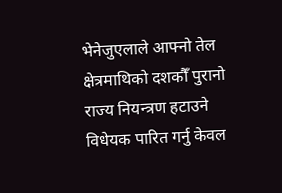भेनेजुएलाले आफ्नो तेल क्षेत्रमाथिको दशकौँ पुरानो राज्य नियन्त्रण हटाउने विधेयक पारित गर्नु केवल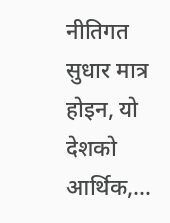नीतिगत सुधार मात्र होइन, यो देशको आर्थिक,…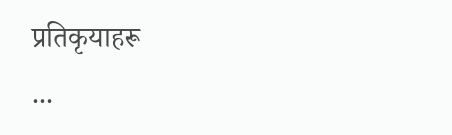प्रतिकृयाहरू
...